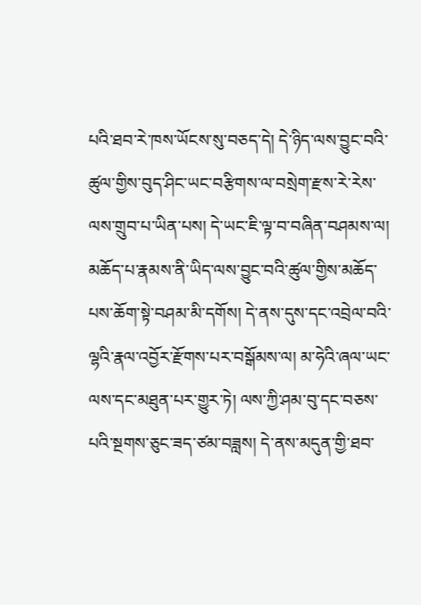པའི་ཐབ་རེ་ཁས་ཡོངས་སུ་བཅད་དེ། དེ་ཉིད་ལས་བྱུང་བའི་ཚུལ་གྱིས་བུད་ཤིང་ཡང་བརྩིགས་ལ་བསྲེག་རྫས་རེ་རེས་ལས་གྲུབ་པ་ཡིན་པས། དེ་ཡང་ཇི་ལྟ་བ་བཞིན་བཤམས་ལ། མཆོད་པ་རྣམས་ནི་ཡིད་ལས་བྱུང་བའི་ཚུལ་གྱིས་མཆོད་པས་ཆོག་སྟེ་བཤམ་མི་དགོས། དེ་ནས་དུས་དང་འབྲེལ་བའི་ལྷའི་རྣལ་འབྱོར་རྫོགས་པར་བསྒོམས་ལ། མ་ཧེའི་ཞལ་ཡང་ལས་དང་མཐུན་པར་གྱུར་ཏེ། ལས་ཀྱི་ཤམ་བུ་དང་བཅས་པའི་སྔགས་ཅུང་ཟད་ཙམ་བཟླས། དེ་ནས་མདུན་གྱི་ཐབ་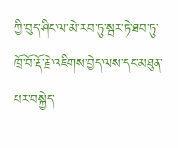ཀྱི་བུད་ཤིང་ལ་མེ་རབ་ཏུ་སྦར་ཏེ་ཐབ་ཏུ་ཁྲོ་བོ་རྡོ་རྗེ་འཇིགས་བྱེད་ལས་དང་མཐུན་པར་བསྐྱེད་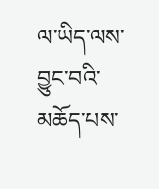ལ་ཡིད་ལས་བྱུང་བའི་མཆོད་པས་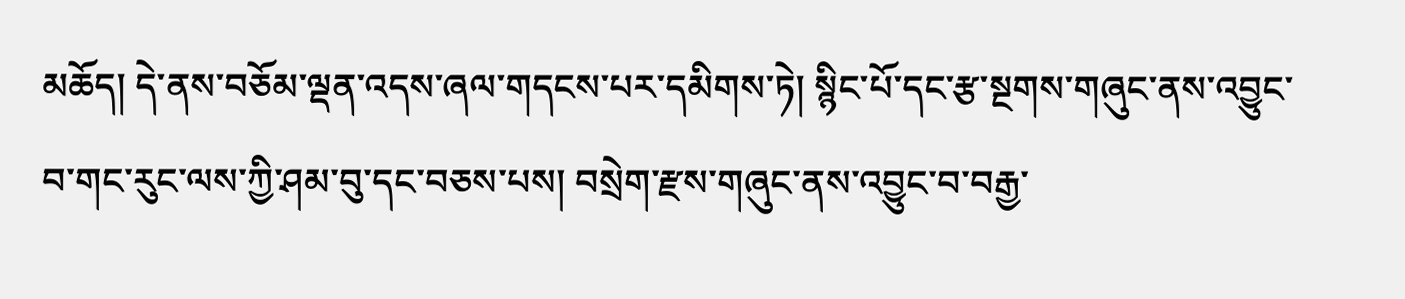མཆོད། དེ་ནས་བཅོམ་ལྡན་འདས་ཞལ་གདངས་པར་དམིགས་ཏེ། སྙིང་པོ་དང་རྩ་སྔགས་གཞུང་ནས་འབྱུང་བ་གང་རུང་ལས་ཀྱི་ཤམ་བུ་དང་བཅས་པས། བསྲེག་རྫས་གཞུང་ནས་འབྱུང་བ་བརྒྱ་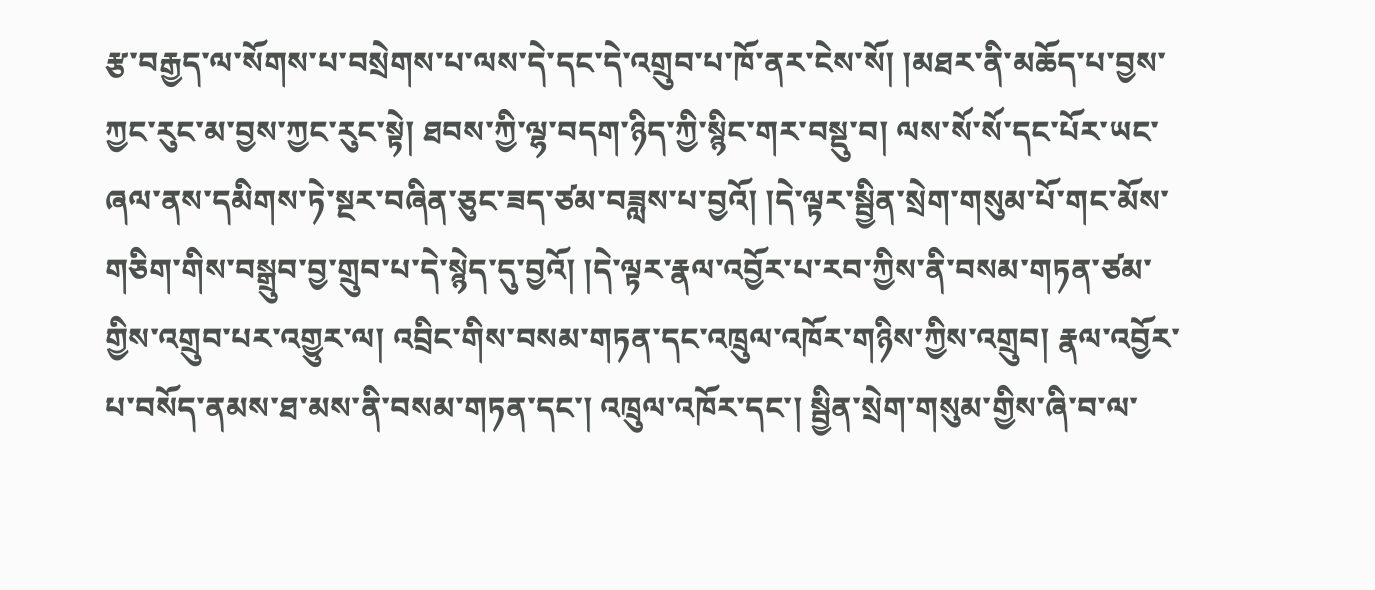རྩ་བརྒྱད་ལ་སོགས་པ་བསྲེགས་པ་ལས་དེ་དང་དེ་འགྲུབ་པ་ཁོ་ནར་ངེས་སོ། །མཐར་ནི་མཆོད་པ་བྱས་ཀྱང་རུང་མ་བྱས་ཀྱང་རུང་སྟེ། ཐབས་ཀྱི་ལྷ་བདག་ཉིད་ཀྱི་སྙིང་གར་བསྡུ་བ། ལས་སོ་སོ་དང་པོར་ཡང་ཞལ་ནས་དམིགས་ཏེ་སྔར་བཞིན་ཅུང་ཟད་ཙམ་བཟླས་པ་བྱའོ། །དེ་ལྟར་སྦྱིན་སྲེག་གསུམ་པོ་གང་མོས་གཅིག་གིས་བསྒྲུབ་བྱ་གྲུབ་པ་དེ་སྙེད་དུ་བྱའོ། །དེ་ལྟར་རྣལ་འབྱོར་པ་རབ་ཀྱིས་ནི་བསམ་གཏན་ཙམ་གྱིས་འགྲུབ་པར་འགྱུར་ལ། འབྲིང་གིས་བསམ་གཏན་དང་འཁྲུལ་འཁོར་གཉིས་ཀྱིས་འགྲུབ། རྣལ་འབྱོར་པ་བསོད་ནམས་ཐ་མས་ནི་བསམ་གཏན་དང་། འཁྲུལ་འཁོར་དང་། སྦྱིན་སྲེག་གསུམ་གྱིས་ཞི་བ་ལ་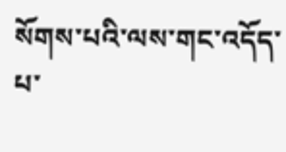སོགས་པའི་ལས་གང་འདོད་པ་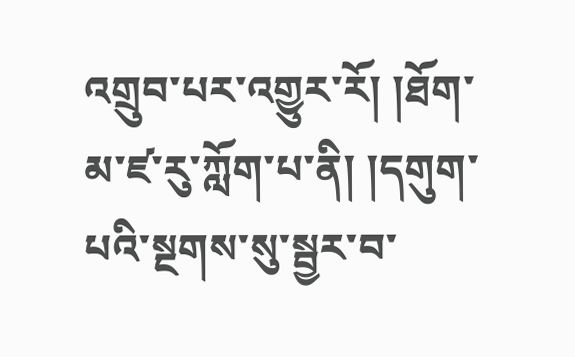འགྲུབ་པར་འགྱུར་རོ། །ཐོག་མ་ཛ་རུ་ཀློག་པ་ནི། །དགུག་པའི་སྔགས་སུ་སྦྱར་བ་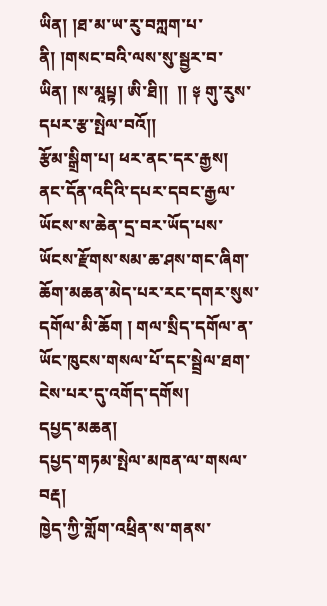ཡིན། །ཐ་མ་ཡ་རུ་བཀླག་པ་ནི། །གསང་བའི་ལས་སུ་སྦྱར་བ་ཡིན། །ས་མཱཔྟ། ཨི་ཐི།།  །། ༈ གུ་རུས་དཔར་རྩ་སྤེལ་བའོ།།
རྩོམ་སྒྲིག་པ། ཕར་ནང་དར་རྒྱས།
ནང་དོན་འདིའི་དཔར་དབང་རྒྱལ་ཡོངས་ས་ཆེན་དྲ་བར་ཡོད་པས་ཡོངས་རྫོགས་སམ་ཆ་ཤས་གང་ཞིག་ཆོག་མཆན་མེད་པར་རང་དགར་སུས་དགོལ་མི་ཆོག ། གལ་སྲིད་དགོལ་ན་ཡོང་ཁུངས་གསལ་པོ་དང་སྦྲེལ་ཐག་ངེས་པར་དུ་འགོད་དགོས།
དཔྱད་མཆན།
དཔྱད་གཏམ་སྤེལ་མཁན་ལ་གསལ་བརྡ།
ཁྱེད་ཀྱི་གློག་འཕྲིན་ས་གནས་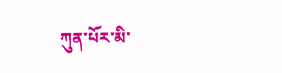ཀུན་པོར་མི་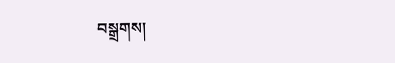བསྒྲགས།